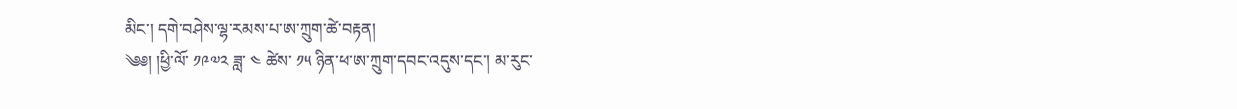མིང་། དགེ་བཤེས་ལྷ་རམས་པ་ཨ་ཀྲུག་ཚེ་བརྟན།
༄༅། །ཕྱི་ལོ་ ༡༩༧༢ ཟླ་ ༤ ཚེས་ ༡༥ ཉིན་ཕ་ཨ་ཀྲུག་དབང་འདུས་དང་། མ་རུང་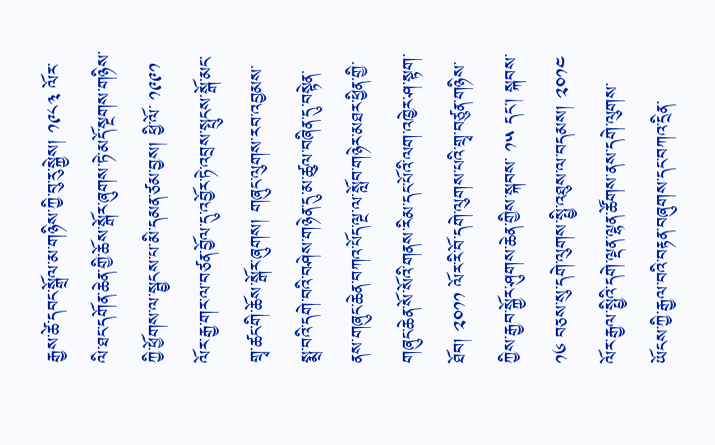རྒྱས་ཚེ་དབང་སྒྲོལ་མ་གཉིས་ཀྱི་བུ་རུ་སྐྱེས། ༡༩༨༣ ལོར་ལི་ཐང་དགོན་ཆེན་གྱི་ཆོས་སྒོར་ཞུགས་ཏེ་མདོ་སྔགས་གཉིས་ཀྱི་ཕྱོགས་ལ་སྦྱངས་པ་མི་དམན་ཙམ་བྱས། ཕྱི་ལོ་ ༡༩༩༡ ལོར་རྒྱ་གར་ལ་བཙན་བྱོལ་དུ་འབྱོར་ཏེ་འབྲས་སྤུངས་སྒོ་མང་གྲྭ་ཚང་གི་ཆོས་སྒོར་ཞུགས། གཞུང་ལུགས་རབ་འབྱམས་སྨྲ་བའི་དགེ་བའི་བཤེས་གཉེན་དུ་མ་ཚུལ་བཞིན་དུ་བསྟེན་ནས་གཞུང་ཆེན་བཀའ་པོད་ལྔ་ལ་སློབ་གཉེར་མཐར་ཕྱིན་གྱི་གཞུང་ཆེན་སོ་སོའི་གནས་རིམ་དང་པོའི་ལག་འཁྱེར་ཤ་སྟག་ཐོབ། ༢༠༡༡ ལོར་རི་བོ་དགེ་ལུགས་པའི་གྲྭ་བཙུན་གཉིས་ཀྱིས་རྒྱབ་སྐྱོར་ཤུགས་ཆེན་གྱིས་སྐབས་ ༡༥ དང་། སྐབས་ ༡༦ བཅས་སུ་དགེ་ལུགས་སྤྱི་འཐུས་ལ་བདམས། ༢༠༡༤ ལོར་རྒྱལ་སྤྱིའི་དགེ་ལྡན་ལྷན་ཚོགས་ནས་དགེ་ལུགས་ཡོངས་ཀྱི་རྒྱལ་བའི་བརྟན་བཞུགས་དང་བཀའ་དྲིན་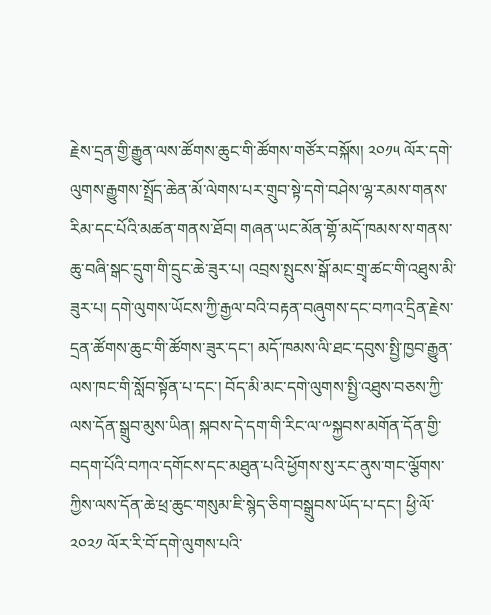རྗེས་དྲན་གྱི་རྒྱུན་ལས་ཚོགས་ཆུང་གི་ཚོགས་གཙོར་བསྐོས། ༢༠༡༥ ལོར་དགེ་ལུགས་རྒྱུགས་སྤྲོད་ཆེན་མོ་ལེགས་པར་གྲུབ་སྟེ་དགེ་བཤེས་ལྷ་རམས་གནས་རིམ་དང་པོའི་མཚན་གནས་ཐོབ། གཞན་ཡང་མོན་གྷོ་མདོ་ཁམས་ས་གནས་ཆུ་བཞི་སྒང་དྲུག་གི་དྲུང་ཆེ་ཟུར་པ། འབྲས་སྤུངས་སྒོ་མང་གྲྭ་ཚང་གི་འཐུས་མི་ཟུར་པ། དགེ་ལུགས་ཡོངས་ཀྱི་རྒྱལ་བའི་བརྟན་བཞུགས་དང་བཀའ་དྲིན་རྗེས་དྲན་ཚོགས་ཆུང་གི་ཚོགས་ཟུར་དང་། མདོ་ཁམས་ལི་ཐང་དབུས་སྤྱི་ཁྱབ་རྒྱུན་ལས་ཁང་གི་སློབ་སྟོན་པ་དང་། བོད་མི་མང་དགེ་ལུགས་སྤྱི་འཐུས་བཅས་ཀྱི་ལས་དོན་སྒྲུབ་མུས་ཡིན། སྐབས་དེ་དག་གི་རིང་ལ་༸སྐྱབས་མགོན་དོན་གྱི་བདག་པོའི་བཀའ་དགོངས་དང་མཐུན་པའི་ཕྱོགས་སུ་རང་ནུས་གང་ལྕོགས་ཀྱིས་ལས་དོན་ཆེ་ཕྲ་ཆུང་གསུམ་ཇི་སྙེད་ཅིག་བསྒྲུབས་ཡོད་པ་དང་། ཕྱི་ལོ་ ༢༠༢༡ ལོར་རི་བོ་དགེ་ལུགས་པའི་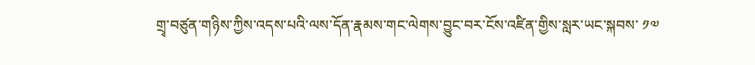གྲྭ་བཙུན་གཉིས་ཀྱིས་འདས་པའི་ལས་དོན་རྣམས་གང་ལེགས་བྱུང་བར་ངོས་འཛིན་གྱིས་སླར་ཡང་སྐབས་ ༡༧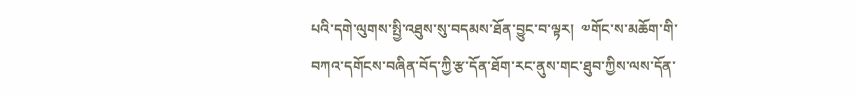པའི་དགེ་ལུགས་སྤྱི་འཐུས་སུ་བདམས་ཐོན་བྱུང་བ་ལྟར།  ༧གོང་ས་མཆོག་གི་བཀའ་དགོངས་བཞིན་བོད་ཀྱི་རྩ་དོན་ཐོག་རང་ནུས་གང་ཐུབ་ཀྱིས་ལས་དོན་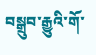བསྒྲུབ་རྒྱུའི་གོ་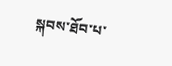སྐབས་ཐོབ་པ་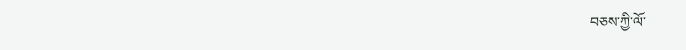བཅས་ཀྱི་ལོ་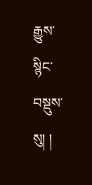རྒྱུས་སྙིང་བསྡུས་སུ། །